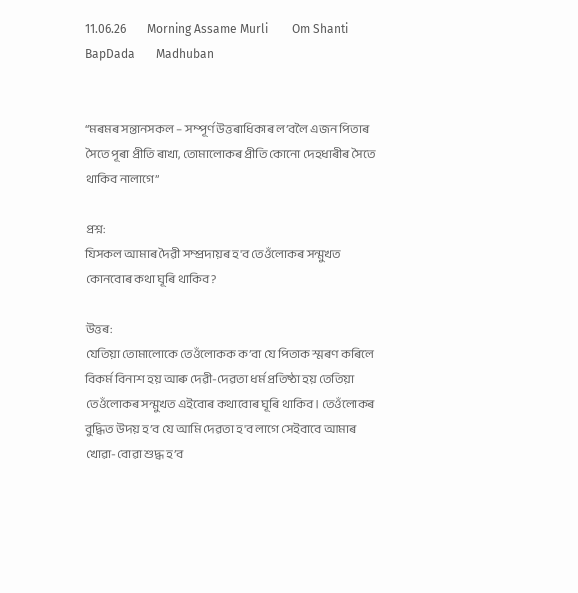11.06.26       Morning Assame Murli        Om Shanti      BapDada       Madhuban


“মৰমৰ সন্তানসকল – সম্পূৰ্ণ উত্তৰাধিকাৰ ল’বলৈ এজন পিতাৰ সৈতে পূৰা প্ৰীতি ৰাখা, তোমালোকৰ প্ৰীতি কোনো দেহধাৰীৰ সৈতে থাকিব নালাগে”

প্ৰশ্ন:
যিসকল আমাৰ দৈৱী সম্প্ৰদায়ৰ হ'ব তেওঁলোকৰ সন্মুখত কোনবোৰ কথা ঘূৰি থাকিব?

উত্তৰ:
যেতিয়া তোমালোকে তেওঁলোকক ক’বা যে পিতাক স্মৰণ কৰিলে বিকৰ্ম বিনাশ হয় আৰু দেৱী-দেৱতা ধৰ্ম প্ৰতিষ্ঠা হয় তেতিয়া তেওঁলোকৰ সন্মুখত এইবোৰ কথাবোৰ ঘূৰি থাকিব। তেওঁলোকৰ বুদ্ধিত উদয় হ’ব যে আমি দেৱতা হ'ব লাগে সেইবাবে আমাৰ খোৱা-বোৱা শুদ্ধ হ’ব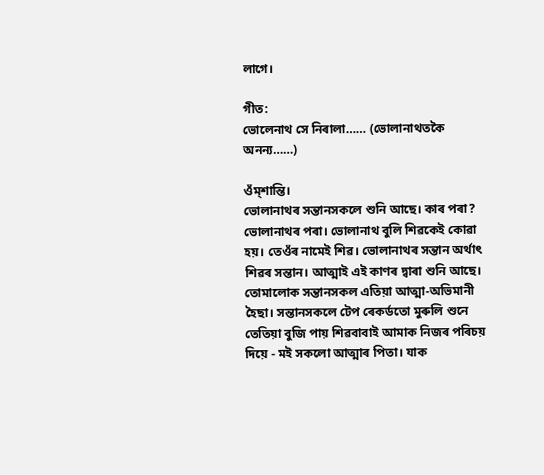লাগে।

গীত:
ভোলেনাথ সে নিৰালা…… (ভোলানাথতকৈ অনন্য……)

ওঁম্শান্তি।
ভোলানাথৰ সন্তানসকলে শুনি আছে। কাৰ পৰা? ভোলানাথৰ পৰা। ভোলানাথ বুলি শিৱকেই কোৱা হয়। তেওঁৰ নামেই শিৱ। ভোলানাথৰ সন্তান অৰ্থাৎ শিৱৰ সন্তান। আত্মাই এই কাণৰ দ্বাৰা শুনি আছে। তোমালোক সন্তানসকল এতিয়া আত্মা-অভিমানী হৈছা। সন্তানসকলে টেপ ৰেকৰ্ডতো মুৰুলি শুনে তেতিয়া বুজি পায় শিৱবাবাই আমাক নিজৰ পৰিচয় দিয়ে - মই সকলো আত্মাৰ পিতা। যাক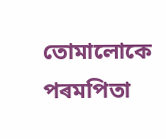তোমালোকে পৰমপিতা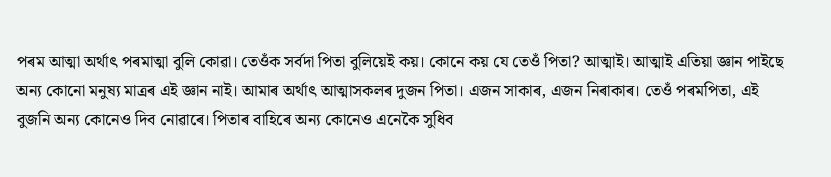পৰম আত্মা অৰ্থাৎ পৰমাত্মা বুলি কোৱা। তেওঁক সৰ্বদা পিতা বুলিয়েই কয়। কোনে কয় যে তেওঁ পিতা? আত্মাই। আত্মাই এতিয়া জ্ঞান পাইছে অন্য কোনো মনুষ্য মাত্ৰৰ এই জ্ঞান নাই। আমাৰ অৰ্থাৎ আত্মাসকলৰ দুজন পিতা। এজন সাকাৰ, এজন নিৰাকাৰ। তেওঁ পৰমপিতা, এই বুজনি অন্য কোনেও দিব নোৱাৰে। পিতাৰ বাহিৰে অন্য কোনেও এনেকৈ সুধিব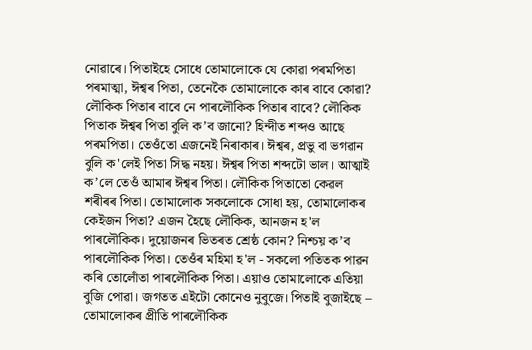নোৱাৰে। পিতাইহে সোধে তোমালোকে যে কোৱা পৰমপিতা পৰমাত্মা, ঈশ্বৰ পিতা, তেনেকৈ তোমালোকে কাৰ বাবে কোৱা? লৌকিক পিতাৰ বাবে নে পাৰলৌকিক পিতাৰ বাবে? লৌকিক পিতাক ঈশ্বৰ পিতা বুলি ক’ব জানো? হিন্দীত শব্দও আছে পৰমপিতা। তেওঁতো এজনেই নিৰাকাৰ। ঈশ্বৰ, প্ৰভু বা ভগৱান বুলি ক'লেই পিতা সিদ্ধ নহয়। ঈশ্বৰ পিতা শব্দটো ভাল। আত্মাই ক’লে তেওঁ আমাৰ ঈশ্বৰ পিতা। লৌকিক পিতাতো কেৱল শৰীৰৰ পিতা। তোমালোক সকলোকে সোধা হয়, তোমালোকৰ কেইজন পিতা? এজন হৈছে লৌকিক, আনজন হ'ল পাৰলৌকিক। দুয়োজনৰ ভিতৰত শ্ৰেষ্ঠ কোন? নিশ্চয় ক’ব পাৰলৌকিক পিতা। তেওঁৰ মহিমা হ'ল - সকলো পতিতক পাৱন কৰি তোলোঁতা পাৰলৌকিক পিতা। এয়াও তোমালোকে এতিয়া বুজি পোৱা। জগতত এইটো কোনেও নুবুজে। পিতাই বুজাইছে – তোমালোকৰ প্ৰীতি পাৰলৌকিক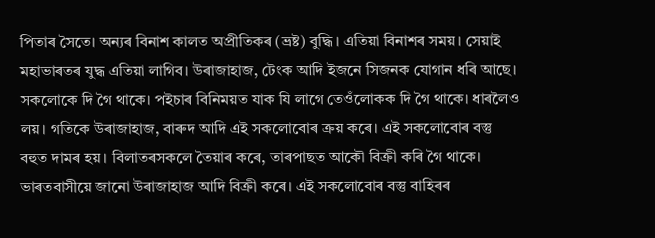পিতাৰ সৈতে। অন্যৰ বিনাশ কালত অপ্ৰীতিকৰ (ভ্ৰষ্ট) বুদ্ধি। এতিয়া বিনাশৰ সময়। সেয়াই মহাভাৰতৰ যুদ্ধ এতিয়া লাগিব। উৰাজাহাজ, টেংক আদি ইজনে সিজনক যোগান ধৰি আছে। সকলোকে দি গৈ থাকে। পইচাৰ বিনিময়ত যাক যি লাগে তেওঁলোকক দি গৈ থাকে। ধাৰলৈও লয়। গতিকে উৰাজাহাজ, বাৰুদ আদি এই সকলোবোৰ ক্ৰয় কৰে। এই সকলোবোৰ বস্তু বহুত দামৰ হয়। বিলাতৰসকলে তৈয়াৰ কৰে, তাৰপাছত আকৌ বিক্ৰী কৰি গৈ থাকে। ভাৰতবাসীয়ে জানো উৰাজাহাজ আদি বিক্ৰী কৰে। এই সকলোবোৰ বস্তু বাহিৰৰ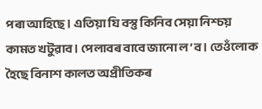পৰা আহিছে। এতিয়া যি বস্তু কিনিব সেয়া নিশ্চয় কামত খটুৱাব। পেলাবৰ বাবে জানো ল’ব। তেওঁলোক হৈছে বিনাশ কালত অপ্ৰীতিকৰ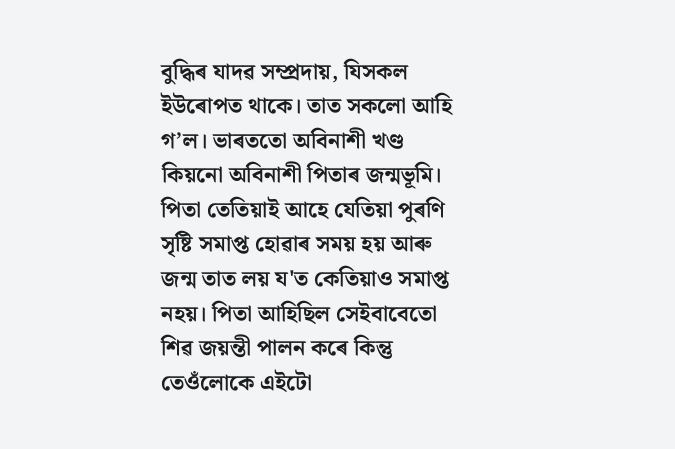বুদ্ধিৰ যাদৱ সম্প্ৰদায়, যিসকল ইউৰোপত থাকে। তাত সকলো আহি গ’ল। ভাৰততো অবিনাশী খণ্ড কিয়নো অবিনাশী পিতাৰ জন্মভূমি। পিতা তেতিয়াই আহে যেতিয়া পুৰণি সৃষ্টি সমাপ্ত হোৱাৰ সময় হয় আৰু জন্ম তাত লয় য'ত কেতিয়াও সমাপ্ত নহয়। পিতা আহিছিল সেইবাবেতো শিৱ জয়ন্তী পালন কৰে কিন্তু তেওঁলোকে এইটো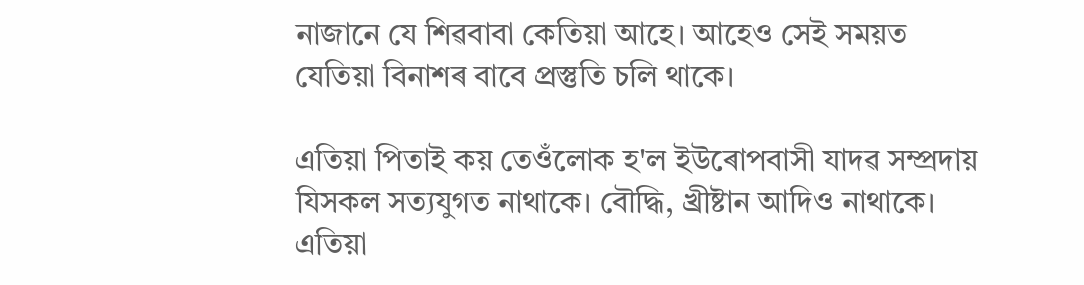নাজানে যে শিৱবাবা কেতিয়া আহে। আহেও সেই সময়ত যেতিয়া বিনাশৰ বাবে প্ৰস্তুতি চলি থাকে।

এতিয়া পিতাই কয় তেওঁলোক হ'ল ইউৰোপবাসী যাদৱ সম্প্ৰদায় যিসকল সত্যযুগত নাথাকে। বৌদ্ধি, খ্ৰীষ্টান আদিও নাথাকে। এতিয়া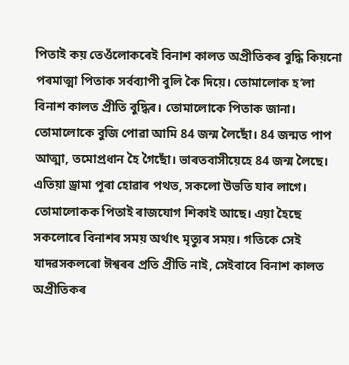পিতাই কয় তেওঁলোকৰেই বিনাশ কালত অপ্ৰীতিকৰ বুদ্ধি কিয়নো পৰমাত্মা পিতাক সৰ্বব্যাপী বুলি কৈ দিয়ে। তোমালোক হ’লা বিনাশ কালত প্ৰীতি বুদ্ধিৰ। তোমালোকে পিতাক জানা। তোমালোকে বুজি পোৱা আমি 84 জন্ম লৈছোঁ। 84 জন্মত পাপ আত্মা, তমোপ্ৰধান হৈ গৈছোঁ। ভাৰতবাসীয়েহে 84 জন্ম লৈছে। এতিয়া ড্ৰামা পূৰা হোৱাৰ পথত, সকলো উভতি যাব লাগে। তোমালোকক পিতাই ৰাজযোগ শিকাই আছে। এয়া হৈছে সকলোৰে বিনাশৰ সময় অৰ্থাৎ মৃত্যুৰ সময়। গতিকে সেই যাদৱসকলৰো ঈশ্বৰৰ প্ৰতি প্ৰীতি নাই, সেইবাবে বিনাশ কালত অপ্ৰীতিকৰ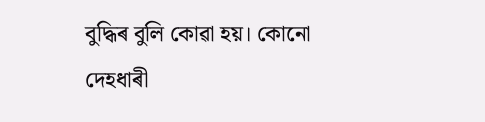বুদ্ধিৰ বুলি কোৱা হয়। কোনো দেহধাৰী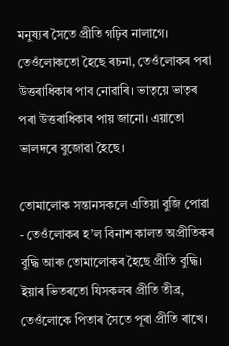মনুষ্যৰ সৈতে প্ৰীতি গঢ়িব নালাগে। তেওঁলোকতো হৈছে ৰচনা, তেওঁলোকৰ পৰা উত্তৰাধিকাৰ পাব নোৱাৰি। ভাতৃয়ে ভাতৃৰ পৰা উত্তৰাধিকাৰ পায় জানো। এয়াতো ভালদৰে বুজোৱা হৈছে।

তোমালোক সন্তানসকলে এতিয়া বুজি পোৱা - তেওঁলোকৰ হ’ল বিনাশ কালত অপ্ৰীতিকৰ বুদ্ধি আৰু তোমালোকৰ হৈছে প্ৰীতি বুদ্ধি। ইয়াৰ ভিতৰতো যিসকলৰ প্ৰীতি তীব্ৰ, তেওঁলোকে পিতাৰ সৈতে পূৰা প্ৰীতি ৰাখে।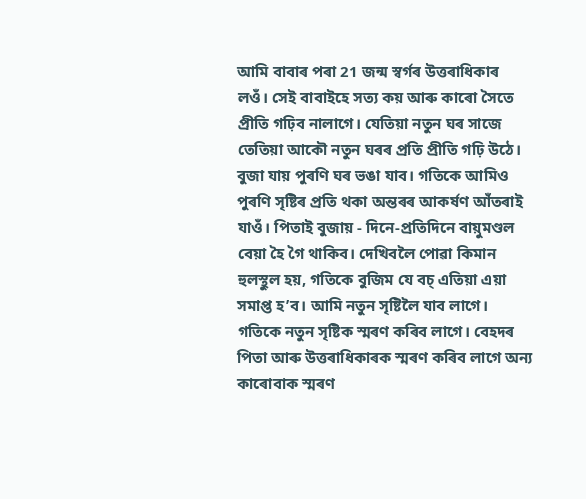আমি বাবাৰ পৰা 21 জন্ম স্বৰ্গৰ উত্তৰাধিকাৰ লওঁ। সেই বাবাইহে সত্য কয় আৰু কাৰো সৈতে প্ৰীতি গঢ়িব নালাগে। যেতিয়া নতুন ঘৰ সাজে তেতিয়া আকৌ নতুন ঘৰৰ প্ৰতি প্ৰীতি গঢ়ি উঠে। বুজা যায় পুৰণি ঘৰ ভঙা যাব। গতিকে আমিও পুৰণি সৃষ্টিৰ প্ৰতি থকা অন্তৰৰ আকৰ্ষণ আঁতৰাই যাওঁ। পিতাই বুজায় - দিনে-প্ৰতিদিনে বায়ুমণ্ডল বেয়া হৈ গৈ থাকিব। দেখিবলৈ পোৱা কিমান হুলস্থুল হয়, গতিকে বুজিম যে বচ্‌ এতিয়া এয়া সমাপ্ত হ’ব। আমি নতুন সৃষ্টিলৈ যাব লাগে। গতিকে নতুন সৃষ্টিক স্মৰণ কৰিব লাগে। বেহদৰ পিতা আৰু উত্তৰাধিকাৰক স্মৰণ কৰিব লাগে অন্য কাৰোবাক স্মৰণ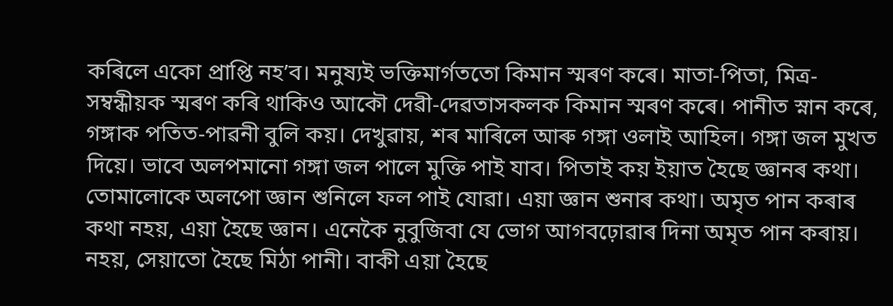কৰিলে একো প্ৰাপ্তি নহ’ব। মনুষ্যই ভক্তিমাৰ্গততো কিমান স্মৰণ কৰে। মাতা-পিতা, মিত্ৰ-সম্বন্ধীয়ক স্মৰণ কৰি থাকিও আকৌ দেৱী-দেৱতাসকলক কিমান স্মৰণ কৰে। পানীত স্নান কৰে, গঙ্গাক পতিত-পাৱনী বুলি কয়। দেখুৱায়, শৰ মাৰিলে আৰু গঙ্গা ওলাই আহিল। গঙ্গা জল মুখত দিয়ে। ভাবে অলপমানো গঙ্গা জল পালে মুক্তি পাই যাব। পিতাই কয় ইয়াত হৈছে জ্ঞানৰ কথা। তোমালোকে অলপো জ্ঞান শুনিলে ফল পাই যোৱা। এয়া জ্ঞান শুনাৰ কথা। অমৃত পান কৰাৰ কথা নহয়, এয়া হৈছে জ্ঞান। এনেকৈ নুবুজিবা যে ভোগ আগবঢ়োৱাৰ দিনা অমৃত পান কৰায়। নহয়, সেয়াতো হৈছে মিঠা পানী। বাকী এয়া হৈছে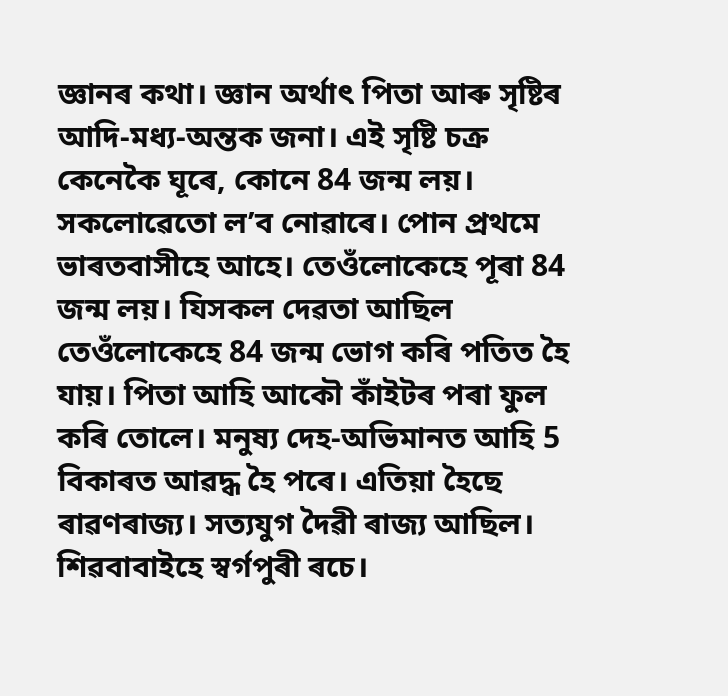জ্ঞানৰ কথা। জ্ঞান অৰ্থাৎ পিতা আৰু সৃষ্টিৰ আদি-মধ্য-অন্তক জনা। এই সৃষ্টি চক্ৰ কেনেকৈ ঘূৰে, কোনে 84 জন্ম লয়। সকলোৱেতো ল’ব নোৱাৰে। পোন প্ৰথমে ভাৰতবাসীহে আহে। তেওঁলোকেহে পূৰা 84 জন্ম লয়। যিসকল দেৱতা আছিল তেওঁলোকেহে 84 জন্ম ভোগ কৰি পতিত হৈ যায়। পিতা আহি আকৌ কাঁইটৰ পৰা ফুল কৰি তোলে। মনুষ্য দেহ-অভিমানত আহি 5 বিকাৰত আৱদ্ধ হৈ পৰে। এতিয়া হৈছে ৰাৱণৰাজ্য। সত্যযুগ দৈৱী ৰাজ্য আছিল। শিৱবাবাইহে স্বৰ্গপুৰী ৰচে।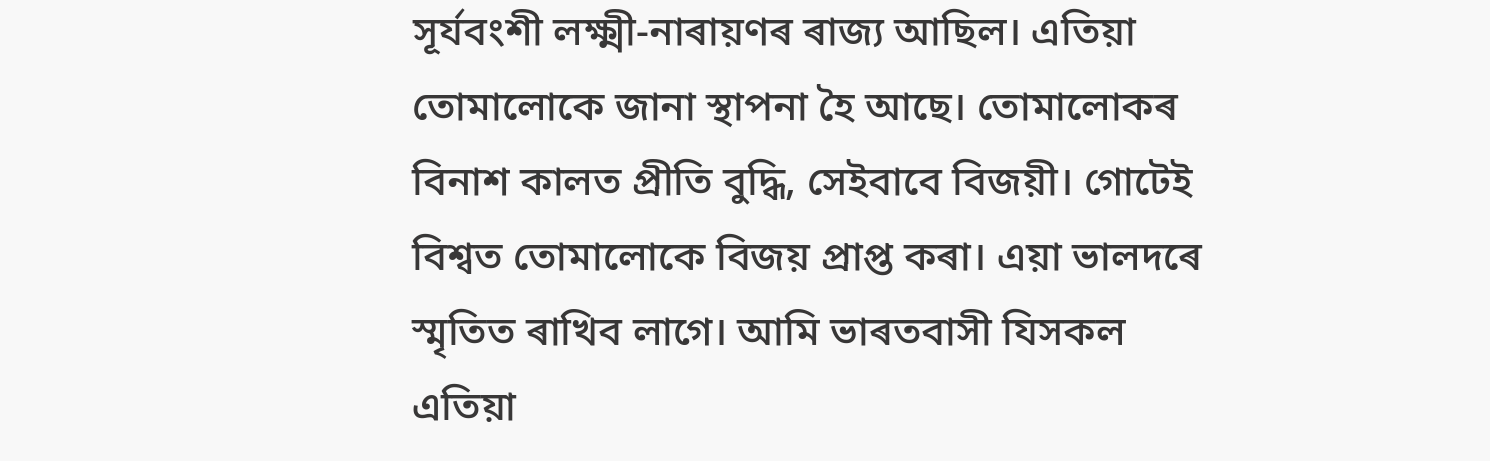সূৰ্যবংশী লক্ষ্মী-নাৰায়ণৰ ৰাজ্য আছিল। এতিয়া তোমালোকে জানা স্থাপনা হৈ আছে। তোমালোকৰ বিনাশ কালত প্ৰীতি বুদ্ধি, সেইবাবে বিজয়ী। গোটেই বিশ্বত তোমালোকে বিজয় প্ৰাপ্ত কৰা। এয়া ভালদৰে স্মৃতিত ৰাখিব লাগে। আমি ভাৰতবাসী যিসকল এতিয়া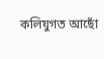কলিযুগত আছোঁ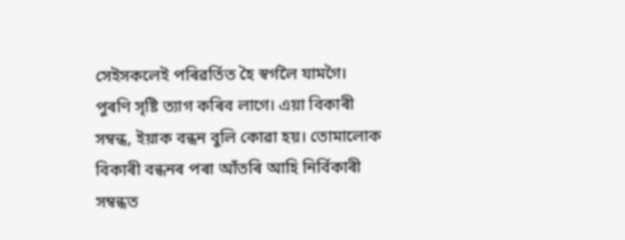সেইসকলেই পৰিৱৰ্তিত হৈ স্বৰ্গলৈ যামগৈ। পুৰণি সৃষ্টি ত্যাগ কৰিব লাগে। এয়া বিকাৰী সম্বন্ধ, ইয়াক বন্ধন বুলি কোৱা হয়। তোমালোক বিকাৰী বন্ধনৰ পৰা আঁতৰি আহি নিৰ্বিকাৰী সম্বন্ধত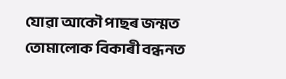যোৱা আকৌ পাছৰ জন্মত তোমালোক বিকাৰী বন্ধনত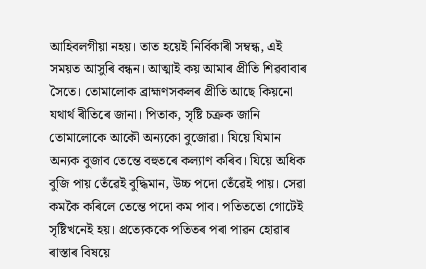আহিবলগীয়া নহয়। তাত হয়েই নিৰ্বিকাৰী সম্বন্ধ, এই সময়ত আসুৰি বন্ধন। আত্মাই কয় আমাৰ প্ৰীতি শিৱবাবাৰ সৈতে। তোমালোক ব্ৰাহ্মণসকলৰ প্ৰীতি আছে কিয়নো যথাৰ্থ ৰীতিৰে জানা। পিতাক, সৃষ্টি চক্ৰক জানি তোমালোকে আকৌ অন্যকো বুজোৱা। যিয়ে যিমান অন্যক বুজাব তেন্তে বহুতৰে কল্যাণ কৰিব। যিয়ে অধিক বুজি পায় তেঁৱেই বুদ্ধিমান, উচ্চ পদো তেঁৱেই পায়। সেৱা কমকৈ কৰিলে তেন্তে পদো কম পাব। পতিততো গোটেই সৃষ্টিখনেই হয়। প্ৰত্যেককে পতিতৰ পৰা পাৱন হোৱাৰ ৰাস্তাৰ বিষয়ে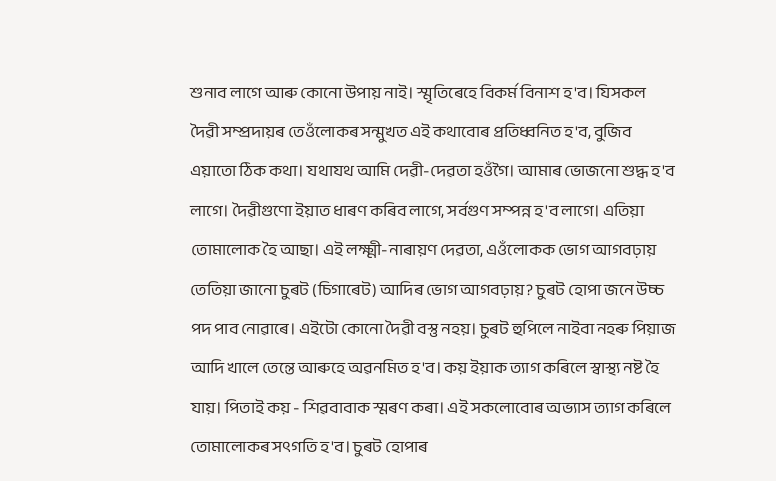শুনাব লাগে আৰু কোনো উপায় নাই। স্মৃতিৰেহে বিকৰ্ম বিনাশ হ'ব। যিসকল দৈৱী সম্প্ৰদায়ৰ তেওঁলোকৰ সন্মুখত এই কথাবোৰ প্ৰতিধ্বনিত হ'ব, বুজিব এয়াতো ঠিক কথা। যথাযথ আমি দেৱী-দেৱতা হওঁগৈ। আমাৰ ভোজনো শুদ্ধ হ'ব লাগে। দৈৱীগুণো ইয়াত ধাৰণ কৰিব লাগে, সৰ্বগুণ সম্পন্ন হ'ব লাগে। এতিয়া তোমালোক হৈ আছা। এই লক্ষ্মী-নাৰায়ণ দেৱতা, এওঁলোকক ভোগ আগবঢ়ায় তেতিয়া জানো চুৰট (চিগাৰেট) আদিৰ ভোগ আগবঢ়ায়? চুৰট হোপা জনে উচ্চ পদ পাব নোৱাৰে। এইটো কোনো দৈৱী বস্তু নহয়। চুৰট হুপিলে নাইবা নহৰু পিয়াজ আদি খালে তেন্তে আৰুহে অৱনমিত হ'ব। কয় ইয়াক ত্যাগ কৰিলে স্বাস্থ্য নষ্ট হৈ যায়। পিতাই কয় - শিৱবাবাক স্মৰণ কৰা। এই সকলোবোৰ অভ্যাস ত্যাগ কৰিলে তোমালোকৰ সৎগতি হ'ব। চুৰট হোপাৰ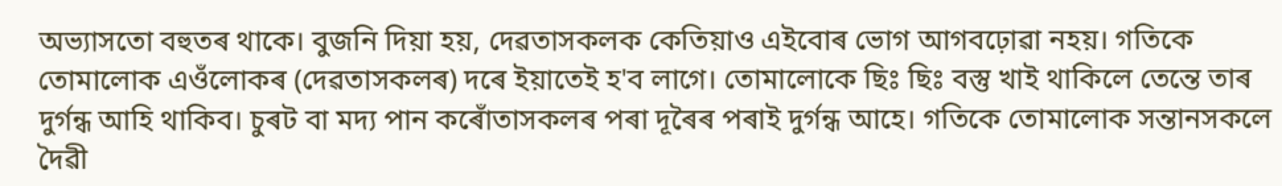অভ্যাসতো বহুতৰ থাকে। বুজনি দিয়া হয়, দেৱতাসকলক কেতিয়াও এইবোৰ ভোগ আগবঢ়োৱা নহয়। গতিকে তোমালোক এওঁলোকৰ (দেৱতাসকলৰ) দৰে ইয়াতেই হ'ব লাগে। তোমালোকে ছিঃ ছিঃ বস্তু খাই থাকিলে তেন্তে তাৰ দুৰ্গন্ধ আহি থাকিব। চুৰট বা মদ্য পান কৰোঁতাসকলৰ পৰা দূৰৈৰ পৰাই দুৰ্গন্ধ আহে। গতিকে তোমালোক সন্তানসকলে দৈৱী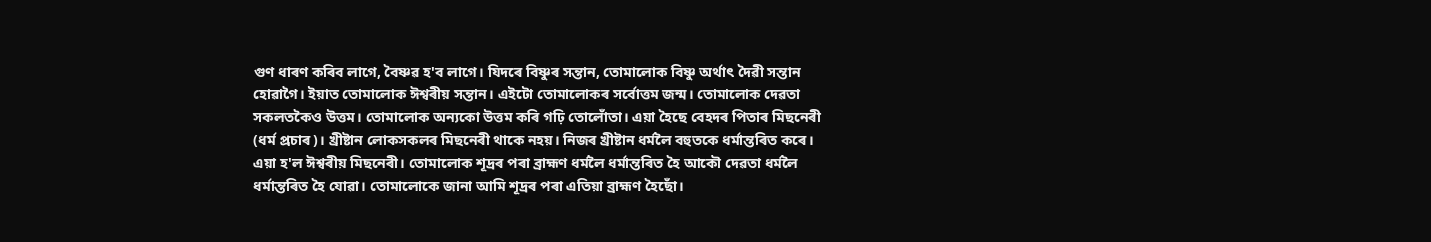গুণ ধাৰণ কৰিব লাগে, বৈষ্ণৱ হ'ব লাগে। যিদৰে বিষ্ণুৰ সন্তান, তোমালোক বিষ্ণু অৰ্থাৎ দৈৱী সন্তান হোৱাগৈ। ইয়াত তোমালোক ঈশ্বৰীয় সন্তান। এইটো তোমালোকৰ সৰ্বোত্তম জন্ম। তোমালোক দেৱতা সকলতকৈও উত্তম। তোমালোক অন্যকো উত্তম কৰি গঢ়ি তোলোঁতা। এয়া হৈছে বেহদৰ পিতাৰ মিছনেৰী (ধৰ্ম প্ৰচাৰ)। খ্ৰীষ্টান লোকসকলৰ মিছনেৰী থাকে নহয়। নিজৰ খ্ৰীষ্টান ধর্মলৈ বহুতকে ধৰ্মান্তৰিত কৰে। এয়া হ'ল ঈশ্বৰীয় মিছনেৰী। তোমালোক শূদ্ৰৰ পৰা ব্ৰাহ্মণ ধর্মলৈ ধৰ্মান্তৰিত হৈ আকৌ দেৱতা ধৰ্মলৈ ধৰ্মান্তৰিত হৈ যোৱা। তোমালোকে জানা আমি শূদ্ৰৰ পৰা এতিয়া ব্ৰাহ্মণ হৈছোঁ।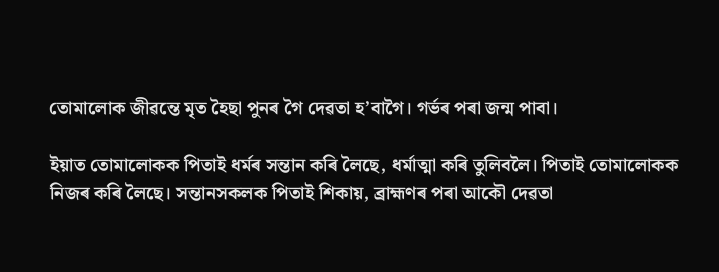তোমালোক জীৱন্তে মৃত হৈছা পুনৰ গৈ দেৱতা হ’বাগৈ। গৰ্ভৰ পৰা জন্ম পাবা।

ইয়াত তোমালোকক পিতাই ধর্মৰ সন্তান কৰি লৈছে, ধৰ্মাত্মা কৰি তুলিবলৈ। পিতাই তোমালোকক নিজৰ কৰি লৈছে। সন্তানসকলক পিতাই শিকায়, ব্ৰাহ্মণৰ পৰা আকৌ দেৱতা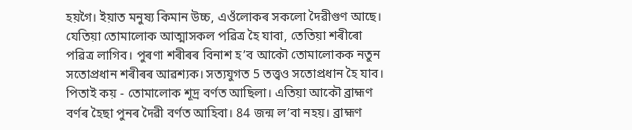হয়গৈ। ইয়াত মনুষ্য কিমান উচ্চ, এওঁলোকৰ সকলো দৈৱীগুণ আছে। যেতিয়া তোমালোক আত্মাসকল পৱিত্ৰ হৈ যাবা, তেতিয়া শৰীৰো পৱিত্ৰ লাগিব। পুৰণা শৰীৰৰ বিনাশ হ’ব আকৌ তোমালোকক নতুন সতোপ্ৰধান শৰীৰৰ আৱশ্যক। সত্যযুগত 5 তত্ত্বও সতোপ্ৰধান হৈ যাব। পিতাই কয় - তোমালোক শূদ্ৰ বৰ্ণত আছিলা। এতিয়া আকৌ ব্ৰাহ্মণ বৰ্ণৰ হৈছা পুনৰ দৈৱী বৰ্ণত আহিবা। 84 জন্ম ল’বা নহয়। ব্ৰাহ্মণ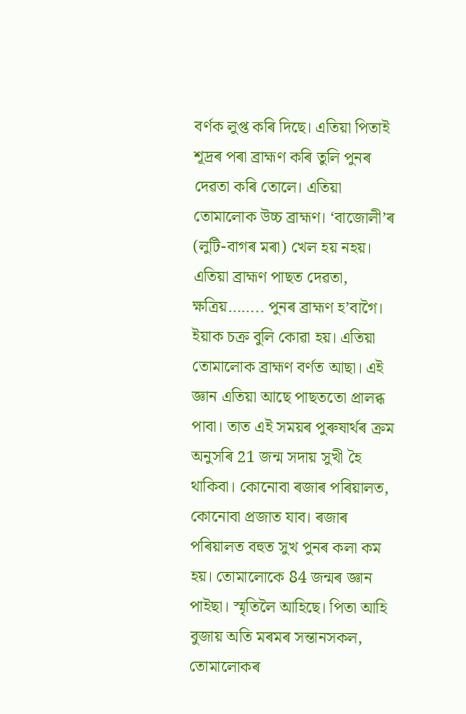বৰ্ণক লুপ্ত কৰি দিছে। এতিয়া পিতাই শূদ্ৰৰ পৰা ব্ৰাহ্মণ কৰি তুলি পুনৰ দেৱতা কৰি তোলে। এতিয়া তোমালোক উচ্চ ব্ৰাহ্মণ। ‘বাজোলী’ৰ (লুটি-বাগৰ মৰা) খেল হয় নহয়। এতিয়া ব্ৰাহ্মণ পাছত দেৱতা, ক্ষত্ৰিয়…….. পুনৰ ব্ৰাহ্মণ হ’বাগৈ। ইয়াক চক্ৰ বুলি কোৱা হয়। এতিয়া তোমালোক ব্ৰাহ্মণ বৰ্ণত আছা। এই জ্ঞান এতিয়া আছে পাছততো প্ৰালব্ধ পাবা। তাত এই সময়ৰ পুৰুষাৰ্থৰ ক্ৰম অনুসৰি 21 জন্ম সদায় সুখী হৈ থাকিবা। কোনোবা ৰজাৰ পৰিয়ালত, কোনোবা প্ৰজাত যাব। ৰজাৰ পৰিয়ালত বহুত সুখ পুনৰ কলা কম হয়। তোমালোকে 84 জন্মৰ জ্ঞান পাইছা। স্মৃতিলৈ আহিছে। পিতা আহি বুজায় অতি মৰমৰ সন্তানসকল, তোমালোকৰ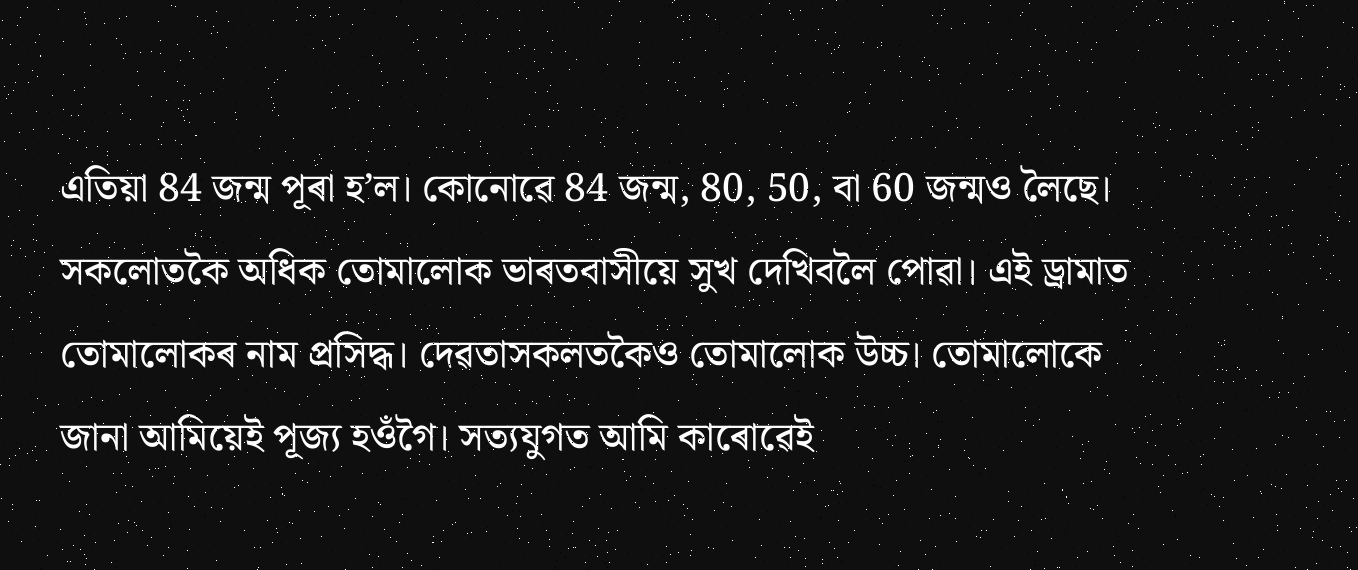এতিয়া 84 জন্ম পূৰা হ’ল। কোনোৱে 84 জন্ম, 80, 50, বা 60 জন্মও লৈছে। সকলোতকৈ অধিক তোমালোক ভাৰতবাসীয়ে সুখ দেখিবলৈ পোৱা। এই ড্ৰামাত তোমালোকৰ নাম প্ৰসিদ্ধ। দেৱতাসকলতকৈও তোমালোক উচ্চ। তোমালোকে জানা আমিয়েই পূজ্য হওঁগৈ। সত্যযুগত আমি কাৰোৱেই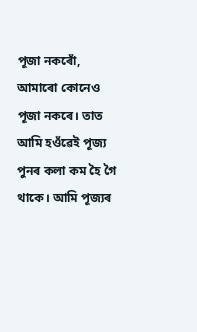পূজা নকৰোঁ, আমাৰো কোনেও পূজা নকৰে। তাত আমি হওঁৱেই পূজ্য পুনৰ কলা কম হৈ গৈ থাকে। আমি পূজ্যৰ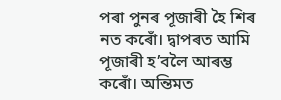পৰা পুনৰ পূজাৰী হৈ শিৰ নত কৰোঁ। দ্বাপৰত আমি পূজাৰী হ’বলৈ আৰম্ভ কৰোঁ। অন্তিমত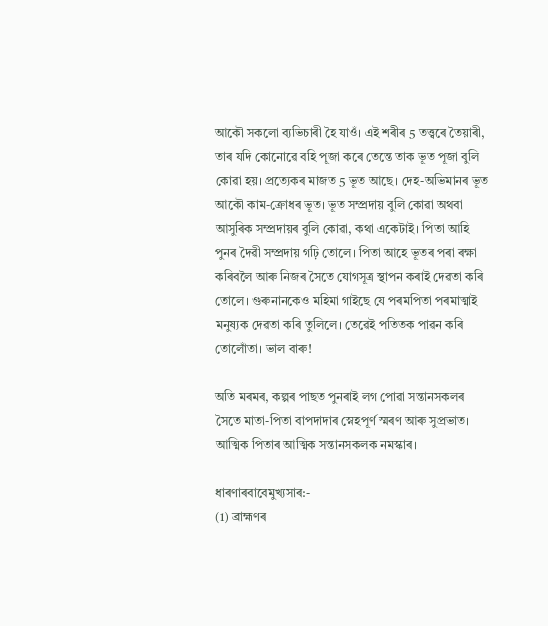আকৌ সকলো ব্যভিচাৰী হৈ যাওঁ। এই শৰীৰ 5 তত্ত্বৰে তৈয়াৰী, তাৰ যদি কোনোৱে বহি পূজা কৰে তেন্তে তাক ভূত পূজা বুলি কোৱা হয়। প্ৰত্যেকৰ মাজত 5 ভূত আছে। দেহ-অভিমানৰ ভূত আকৌ কাম-ক্ৰোধৰ ভূত। ভূত সম্প্ৰদায় বুলি কোৱা অথবা আসুৰিক সম্প্ৰদায়ৰ বুলি কোৱা, কথা একেটাই। পিতা আহি পুনৰ দৈৱী সম্প্ৰদায় গঢ়ি তোলে। পিতা আহে ভূতৰ পৰা ৰক্ষা কৰিবলৈ আৰু নিজৰ সৈতে যোগসূত্ৰ স্থাপন কৰাই দেৱতা কৰি তোলে। গুৰুনানকেও মহিমা গাইছে যে পৰমপিতা পৰমাত্মাই মনুষ্যক দেৱতা কৰি তুলিলে। তেৱেই পতিতক পাৱন কৰি তোলোঁতা। ভাল বাৰু!

অতি মৰমৰ, কল্পৰ পাছত পুনৰাই লগ পোৱা সন্তানসকলৰ সৈতে মাতা-পিতা বাপদাদাৰ স্নেহপূৰ্ণ স্মৰণ আৰু সুপ্ৰভাত। আত্মিক পিতাৰ আত্মিক সন্তানসকলক নমস্কাৰ।

ধাৰণাৰবাবেমুখ্যসাৰ:-
(1) ব্ৰাহ্মণৰ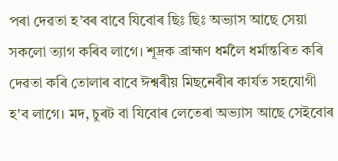পৰা দেৱতা হ’বৰ বাবে যিবোৰ ছিঃ ছিঃ অভ্যাস আছে সেয়া সকলো ত্যাগ কৰিব লাগে। শূদ্ৰক ব্ৰাহ্মণ ধৰ্মলৈ ধৰ্মান্তৰিত কৰি দেৱতা কৰি তোলাৰ বাবে ঈশ্বৰীয় মিছনেৰীৰ কাৰ্যত সহযোগী হ'ব লাগে। মদ, চুৰট বা যিবোৰ লেতেৰা অভ্যাস আছে সেইবোৰ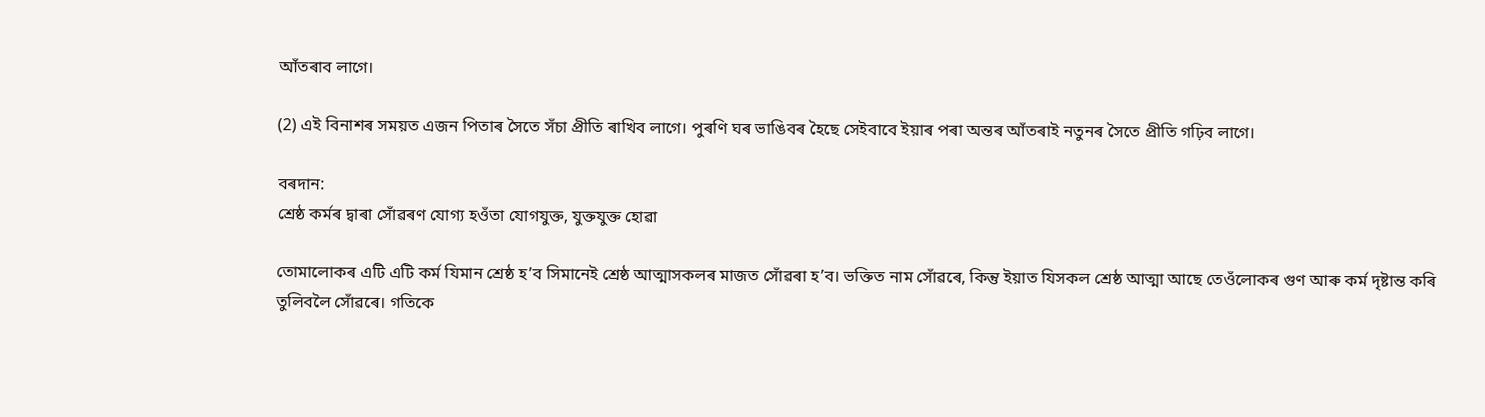আঁতৰাব লাগে।

(2) এই বিনাশৰ সময়ত এজন পিতাৰ সৈতে সঁচা প্ৰীতি ৰাখিব লাগে। পুৰণি ঘৰ ভাঙিবৰ হৈছে সেইবাবে ইয়াৰ পৰা অন্তৰ আঁতৰাই নতুনৰ সৈতে প্ৰীতি গঢ়িব লাগে।

বৰদান:
শ্ৰেষ্ঠ কৰ্মৰ দ্বাৰা সোঁৱৰণ যোগ্য হওঁতা যোগযুক্ত, যুক্তযুক্ত হোৱা

তোমালোকৰ এটি এটি কৰ্ম যিমান শ্ৰেষ্ঠ হ’ব সিমানেই শ্ৰেষ্ঠ আত্মাসকলৰ মাজত সোঁৱৰা হ’ব। ভক্তিত নাম সোঁৱৰে, কিন্তু ইয়াত যিসকল শ্ৰেষ্ঠ আত্মা আছে তেওঁলোকৰ গুণ আৰু কৰ্ম দৃষ্টান্ত কৰি তুলিবলৈ সোঁৱৰে। গতিকে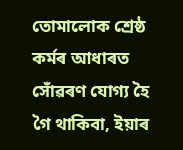তোমালোক শ্ৰেষ্ঠ কৰ্মৰ আধাৰত সোঁৱৰণ যোগ্য হৈ গৈ থাকিবা, ইয়াৰ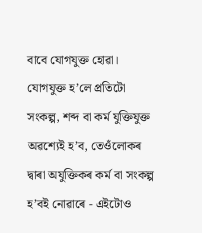বাবে যোগযুক্ত হোৱা। যোগযুক্ত হ’লে প্ৰতিটো সংকল্প, শব্দ বা কৰ্ম যুক্তিযুক্ত অৱশ্যেই হ’ব, তেওঁলোকৰ দ্বাৰা অযুক্তিকৰ কৰ্ম বা সংকল্প হ’বই নোৱাৰে - এইটোও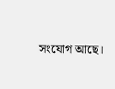সংযোগ আছে।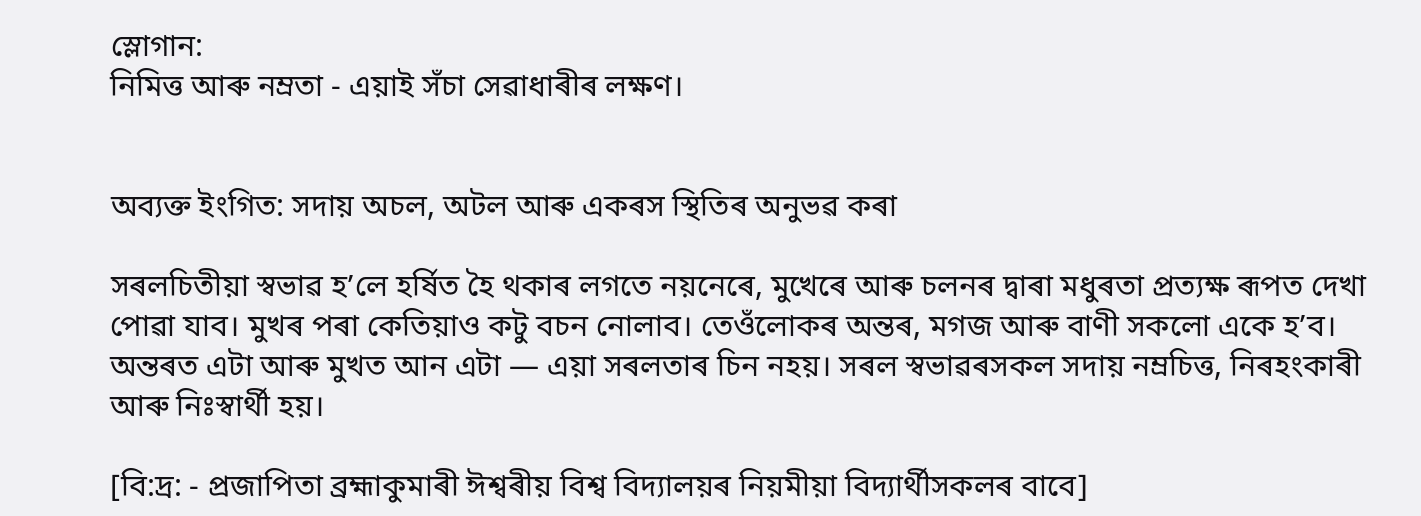স্লোগান:
নিমিত্ত আৰু নম্ৰতা - এয়াই সঁচা সেৱাধাৰীৰ লক্ষণ।


অব্যক্ত ইংগিত: সদায় অচল, অটল আৰু একৰস স্থিতিৰ অনুভৱ কৰা

সৰলচিতীয়া স্বভাৱ হ’লে হৰ্ষিত হৈ থকাৰ লগতে নয়নেৰে, মুখেৰে আৰু চলনৰ দ্বাৰা মধুৰতা প্ৰত্যক্ষ ৰূপত দেখা পোৱা যাব। মুখৰ পৰা কেতিয়াও কটু বচন নোলাব। তেওঁলোকৰ অন্তৰ, মগজ আৰু বাণী সকলো একে হ’ব। অন্তৰত এটা আৰু মুখত আন এটা — এয়া সৰলতাৰ চিন নহয়। সৰল স্বভাৱৰসকল সদায় নম্ৰচিত্ত, নিৰহংকাৰী আৰু নিঃস্বাৰ্থী হয়।

[বি:দ্ৰ: - প্ৰজাপিতা ব্ৰহ্মাকুমাৰী ঈশ্বৰীয় বিশ্ব বিদ্যালয়ৰ নিয়মীয়া বিদ্যাৰ্থীসকলৰ বাবে]